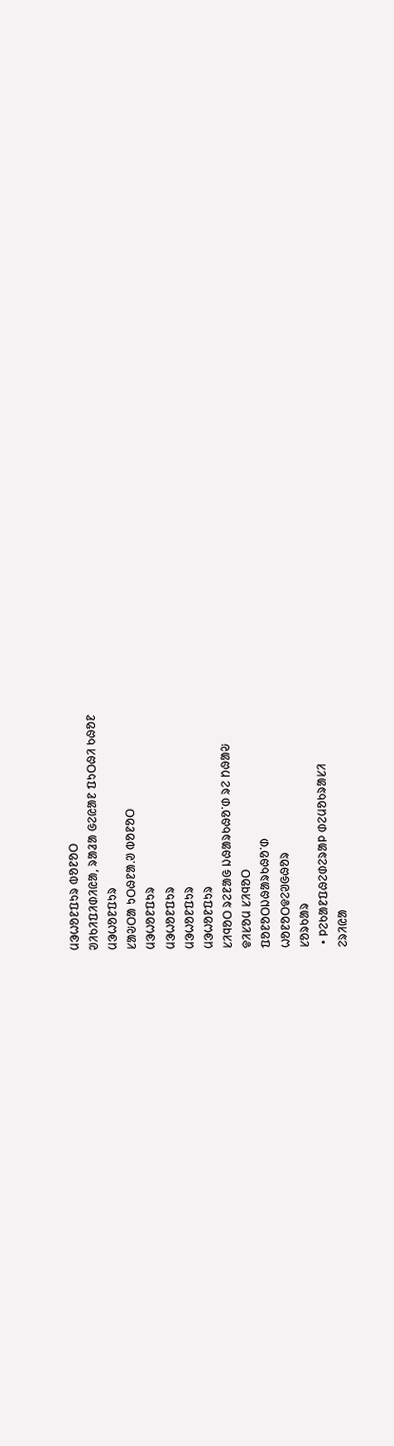ᱢᱳᱦᱚᱱᱯᱩᱨ ᱵᱚᱱᱚᱛ
ᱣᱤᱠᱤᱯᱤᱰᱤᱭᱟ, ᱨᱟᱲᱟ ᱜᱮᱭᱟᱱ ᱯᱩᱛᱷᱤ ᱠᱷᱚᱱ
ᱢᱳᱦᱚᱱᱯᱩᱨ
ᱥᱟᱶᱛᱟ ᱩᱛᱷᱱᱟᱹᱣ ᱵᱚᱱᱚᱛ
ᱢᱳᱦᱚᱱᱯᱩᱨ
ᱢᱳᱦᱚᱱᱯᱩᱨ
ᱢᱳᱦᱚᱱᱯᱩᱨ
ᱢᱳᱦᱚᱱᱯᱩᱨ
ᱥᱤᱧᱚᱛ ᱨᱮᱱᱟᱜ ᱡᱷᱟᱨᱠᱷᱚᱸᱰ ᱨᱮ ᱴᱷᱟᱶ
ᱫᱤᱥᱚᱢ ᱥᱤᱧᱚᱛ
ᱯᱚᱱᱚᱛᱡᱷᱟᱨᱠᱷᱚᱸᱰ
ᱦᱚᱱᱚᱛᱫᱮᱣᱜᱷᱚᱨ
ᱥᱚᱨᱠᱟᱨ
 • ᱞᱮᱠᱟᱱᱯᱷᱮᱰᱮᱨᱟᱞ ᱰᱮᱢᱚᱠᱨᱟᱥᱤ
ᱮᱨᱤᱭᱟ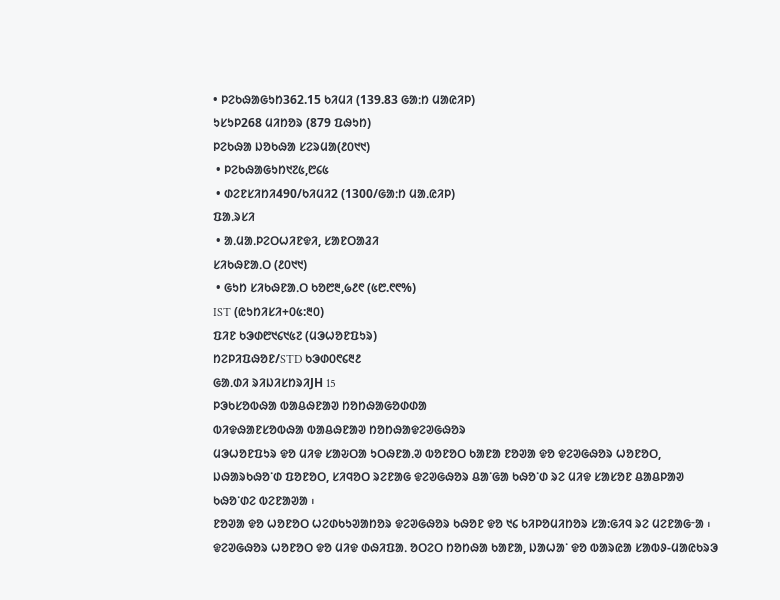• ᱞᱮᱠᱷᱟᱜᱩᱴ362.15 ᱠᱤᱢᱤ (139.83 ᱜᱟᱺᱴ ᱢᱟᱭᱤᱞ)
ᱩᱥᱩᱞ268 ᱢᱤᱴᱚᱨ (879 ᱯᱷᱩᱴ)
ᱞᱮᱠᱷᱟ ᱡᱚᱠᱷᱟ ᱥᱮᱨᱢᱟ(᱒᱐᱑᱑)
 • ᱞᱮᱠᱷᱟᱜᱩᱴ᱑᱗᱕,᱘᱔᱕
 • ᱰᱮᱱᱥᱤᱴᱤ490/ᱠᱤᱢᱤ2 (1300/ᱜᱟᱺᱴ ᱢᱟᱹᱭᱤᱞ)
ᱯᱟᱹᱨᱥᱤ
 • ᱟᱹᱢᱟᱹᱞᱮᱛᱦᱤᱱᱫᱤ, ᱥᱟᱱᱛᱟᱲᱤ
ᱥᱤᱠᱷᱱᱟᱹᱛ (᱒᱐᱑᱑)
 • ᱜᱩᱴ ᱥᱤᱠᱷᱱᱟᱹᱛ ᱠᱚ᱘᱓,᱙᱒᱖ (᱕᱘.᱖᱖%)
IST (ᱭᱩᱴᱤᱥᱤ+᱐᱕:᱓᱐)
ᱯᱤᱱ ᱠᱳᱰ᱘᱑᱔᱑᱕᱗ (ᱢᱳᱦᱚᱱᱯᱩᱨ)
ᱴᱮᱞᱤᱯᱷᱚᱱ/STD ᱠᱳᱰ᱐᱖᱔᱓᱒
ᱜᱟᱹᱰᱤ ᱨᱤᱡᱤᱥᱴᱨᱤJH 15
ᱞᱳᱠᱥᱚᱵᱷᱟ ᱵᱟᱪᱷᱱᱟᱣ ᱴᱚᱴᱷᱟᱜᱚᱰᱰᱟ
ᱵᱤᱫᱷᱟᱱᱥᱚᱵᱷᱟ ᱵᱟᱪᱷᱱᱟᱣ ᱴᱚᱴᱷᱟᱫᱮᱣᱜᱷᱚᱨ
ᱢᱳᱦᱚᱱᱯᱩᱨ ᱫᱚ ᱢᱤᱫ ᱥᱟᱶᱛᱟ ᱩᱛᱷᱱᱟᱹᱣ ᱵᱚᱱᱚᱛ ᱠᱟᱱᱟ ᱱᱚᱣᱟ ᱫᱚ ᱫᱮᱣᱜᱷᱚᱨ ᱦᱚᱱᱚᱛ, ᱡᱷᱟᱨᱠᱷᱚᱸᱰ ᱯᱚᱱᱚᱛ, ᱥᱤᱧᱚᱛ ᱨᱮᱱᱟᱜ ᱫᱮᱣᱜᱷᱚᱨ ᱪᱟᱸᱜᱟ ᱠᱷᱚᱸᱰ ᱨᱮ ᱢᱤᱫ ᱥᱟᱥᱚᱱ ᱪᱟᱪᱞᱟᱣ ᱠᱷᱚᱸᱰᱮ ᱵᱮᱱᱟᱣᱟ ᱾
ᱱᱚᱣᱟ ᱫᱚ ᱦᱚᱱᱚᱛ ᱦᱮᱰᱠᱩᱣᱟᱴᱚᱨ ᱫᱮᱣᱜᱷᱚᱨ ᱠᱷᱚᱱ ᱫᱚ ᱑᱔ ᱠᱤᱞᱚᱢᱤᱴᱚᱨ ᱥᱟ:ᱜᱤᱧ ᱨᱮ ᱢᱮᱱᱟᱜᱼᱟ ᱾
ᱫᱮᱣᱜᱷᱚᱨ ᱦᱚᱱᱚᱛ ᱫᱚ ᱢᱤᱫ ᱰᱷᱤᱯᱟᱹ ᱚᱛᱮᱛ ᱴᱚᱴᱷᱟ ᱠᱟᱱᱟ, ᱡᱟᱦᱟᱸ ᱫᱚ ᱵᱟᱨᱭᱟ ᱥᱟᱵᱽ-ᱢᱟᱭᱠᱨᱳ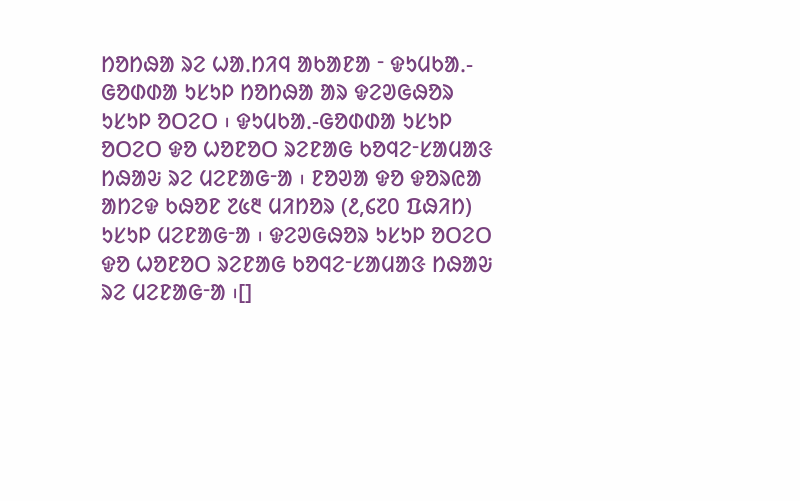ᱴᱚᱴᱷᱟ ᱨᱮ ᱦᱟᱹᱴᱤᱧ ᱟᱠᱟᱱᱟ ᱼ ᱫᱩᱢᱠᱟᱹ-ᱜᱚᱰᱰᱟ ᱩᱥᱩᱞ ᱴᱚᱴᱷᱟ ᱟᱨ ᱫᱮᱣᱜᱷᱚᱨ ᱩᱥᱩᱞ ᱚᱛᱮᱛ ᱾ ᱫᱩᱢᱠᱟᱹ-ᱜᱚᱰᱰᱟ ᱩᱥᱩᱞ ᱚᱛᱮᱛ ᱫᱚ ᱦᱚᱱᱚᱛ ᱨᱮᱱᱟᱜ ᱠᱚᱧᱮᱼᱥᱟᱢᱟᱝ ᱴᱷᱟᱶ ᱨᱮ ᱢᱮᱱᱟᱜᱼᱟ ᱾ ᱱᱚᱣᱟ ᱫᱚ ᱫᱚᱨᱭᱟ ᱟᱴᱮᱫ ᱠᱷᱚᱱ ᱗᱕᱓ ᱢᱤᱴᱚᱨ (᱒,᱔᱗᱐ ᱯᱷᱤᱴ) ᱩᱥᱩᱞ ᱢᱮᱱᱟᱜᱼᱟ ᱾ ᱫᱮᱣᱜᱷᱚᱨ ᱩᱥᱩᱞ ᱚᱛᱮᱛ ᱫᱚ ᱦᱚᱱᱚᱛ ᱨᱮᱱᱟᱜ ᱠᱚᱧᱮᱼᱥᱟᱢᱟᱝ ᱴᱷᱟᱶ ᱨᱮ ᱢᱮᱱᱟᱜᱼᱟ ᱾[]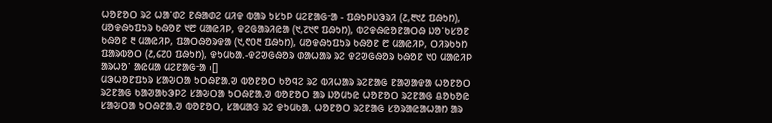ᱦᱚᱱᱚᱛ ᱨᱮ ᱦᱟᱸᱰᱮ ᱱᱷᱟᱰᱮ ᱢᱤᱫ ᱵᱟᱨ ᱩᱥᱩᱞ ᱢᱮᱱᱟᱜᱼᱟ - ᱯᱷᱩᱞᱡᱳᱨᱤ (᱒,᱓᱑᱒ ᱯᱷᱩᱴ), ᱢᱚᱫᱷᱩᱯᱩᱨ ᱠᱷᱚᱱ ᱑᱘ ᱢᱟᱭᱤᱞ, ᱫᱮᱜᱟᱨᱤᱭᱟ (᱑,᱗᱑᱖ ᱯᱷᱩᱴ), ᱵᱮᱫᱷᱭᱚᱱᱟᱛᱷ ᱡᱚᱸᱠᱥᱚᱱ ᱠᱷᱚᱱ ᱓ ᱢᱟᱭᱤᱞ, ᱯᱟᱛᱷᱚᱨᱫᱟ (᱑,᱖᱐᱓ ᱯᱷᱩᱴ), ᱢᱚᱫᱷᱩᱯᱩᱨ ᱠᱷᱚᱱ ᱘ ᱢᱟᱭᱤᱞ, ᱛᱤᱨᱠᱩᱴ ᱯᱟᱨᱵᱚᱛ (᱒,᱔᱗᱐ ᱯᱷᱩᱴ), ᱫᱩᱢᱠᱟᱹ-ᱫᱮᱣᱜᱷᱚᱨ ᱰᱟᱦᱟᱨ ᱨᱮ ᱫᱮᱣᱜᱷᱚᱨ ᱠᱷᱚᱱ ᱑᱐ ᱢᱟᱭᱤᱞ ᱟᱨᱦᱚᱸ ᱟᱭᱢᱟ ᱢᱮᱱᱟᱜᱼᱟ ᱾[]
ᱢᱳᱦᱚᱱᱯᱩᱨ ᱥᱟᱶᱛᱟ ᱩᱛᱷᱱᱟᱹᱣ ᱵᱚᱱᱚᱛ ᱠᱚᱧᱮ ᱨᱮ ᱵᱤᱦᱟᱨ ᱨᱮᱱᱟᱜ ᱱᱟᱣᱟᱫᱟ ᱦᱚᱱᱚᱛ ᱨᱮᱱᱟᱜ ᱠᱟᱣᱟᱠᱳᱞᱮ ᱥᱟᱶᱛᱟ ᱩᱛᱷᱱᱟᱹᱣ ᱵᱚᱱᱚᱛ ᱟᱨ ᱡᱚᱢᱩᱭ ᱦᱚᱱᱚᱛ ᱨᱮᱱᱟᱜ ᱪᱚᱠᱚᱭ ᱥᱟᱶᱛᱟ ᱩᱛᱷᱱᱟᱹᱣ ᱵᱚᱱᱚᱛ, ᱥᱟᱢᱟᱝ ᱨᱮ ᱫᱩᱢᱠᱟᱹ ᱦᱚᱱᱚᱛ ᱨᱮᱱᱟᱜ ᱥᱚᱨᱟᱭᱟᱦᱟᱴ ᱟᱨ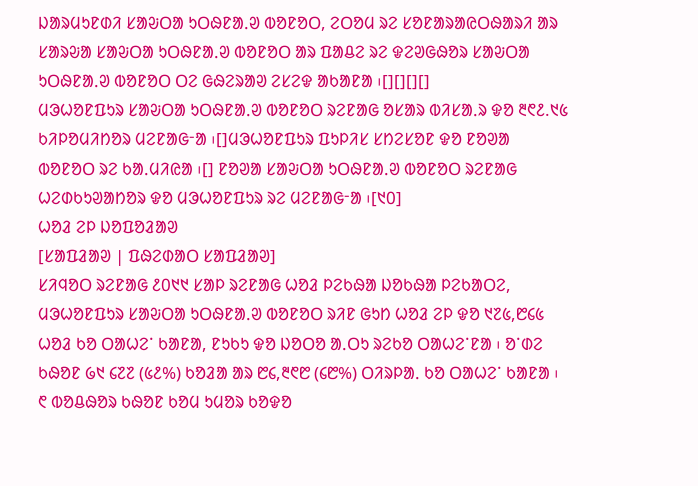ᱡᱟᱨᱢᱩᱱᱰᱤ ᱥᱟᱶᱛᱟ ᱩᱛᱷᱱᱟᱹᱣ ᱵᱚᱱᱚᱛ, ᱮᱛᱚᱢ ᱨᱮ ᱥᱚᱱᱟᱨᱟᱭᱛᱷᱟᱨᱤ ᱟᱨ ᱥᱟᱨᱶᱟ ᱥᱟᱶᱛᱟ ᱩᱛᱷᱱᱟᱹᱣ ᱵᱚᱱᱚᱛ ᱟᱨ ᱯᱟᱪᱮ ᱨᱮ ᱫᱮᱣᱜᱷᱚᱨ ᱥᱟᱶᱛᱟ ᱩᱛᱷᱱᱟᱹᱣ ᱵᱚᱱᱚᱛ ᱛᱮ ᱜᱷᱮᱨᱟᱣ ᱮᱥᱮᱫ ᱟᱠᱟᱱᱟ ᱾[][][][]
ᱢᱳᱦᱚᱱᱯᱩᱨ ᱥᱟᱶᱛᱟ ᱩᱛᱷᱱᱟᱹᱣ ᱵᱚᱱᱚᱛ ᱨᱮᱱᱟᱜ ᱚᱥᱟᱨ ᱵᱤᱥᱟᱹᱨ ᱫᱚ ᱓᱖᱒.᱑᱕ ᱠᱤᱞᱚᱢᱤᱴᱚᱨ ᱢᱮᱱᱟᱜᱼᱟ ᱾[]ᱢᱳᱦᱚᱱᱯᱩᱨ ᱯᱩᱞᱤᱥ ᱥᱴᱮᱥᱚᱱ ᱫᱚ ᱱᱚᱣᱟ ᱵᱚᱱᱚᱛ ᱨᱮ ᱠᱟᱹᱢᱤᱭᱟ ᱾[] ᱱᱚᱣᱟ ᱥᱟᱶᱛᱟ ᱩᱛᱷᱱᱟᱹᱣ ᱵᱚᱱᱚᱛ ᱨᱮᱱᱟᱜ ᱦᱮᱰᱠᱩᱣᱟᱴᱚᱨ ᱫᱚ ᱢᱳᱦᱚᱱᱯᱩᱨ ᱨᱮ ᱢᱮᱱᱟᱜᱼᱟ ᱾[᱑᱐]
ᱦᱚᱲ ᱮᱞ ᱡᱚᱯᱚᱲᱟᱣ
[ᱥᱟᱯᱲᱟᱣ | ᱯᱷᱮᱰᱟᱛ ᱥᱟᱯᱲᱟᱣ]
ᱥᱤᱧᱚᱛ ᱨᱮᱱᱟᱜ ᱒᱐᱑᱑ ᱥᱟᱞ ᱨᱮᱱᱟᱜ ᱦᱚᱲ ᱞᱮᱠᱷᱟ ᱡᱚᱠᱷᱟ ᱞᱮᱠᱟᱛᱮ, ᱢᱳᱦᱚᱱᱯᱩᱨ ᱥᱟᱶᱛᱟ ᱩᱛᱷᱱᱟᱹᱣ ᱵᱚᱱᱚᱛ ᱨᱤᱱ ᱜᱩᱴ ᱦᱚᱲ ᱮᱞ ᱫᱚ ᱑᱗᱕,᱘᱔᱕ ᱦᱚᱲ ᱠᱚ ᱛᱟᱦᱮᱸ ᱠᱟᱱᱟ, ᱱᱩᱠᱩ ᱫᱚ ᱡᱚᱛᱚ ᱟᱹᱛᱩ ᱨᱮᱠᱚ ᱛᱟᱦᱮᱸᱱᱟ ᱾ ᱚᱸᱰᱮ ᱠᱷᱚᱱ ᱙᱑ ᱔᱗᱗ (᱕᱒%) ᱠᱚᱲᱟ ᱟᱨ ᱘᱔,᱓᱖᱘ (᱔᱘%) ᱛᱤᱨᱞᱟᱹ ᱠᱚ ᱛᱟᱦᱮᱸ ᱠᱟᱱᱟ ᱾ ᱖ ᱵᱚᱪᱷᱚᱨ ᱠᱷᱚᱱ ᱠᱚᱢ ᱩᱢᱚᱨ ᱠᱚᱫᱚ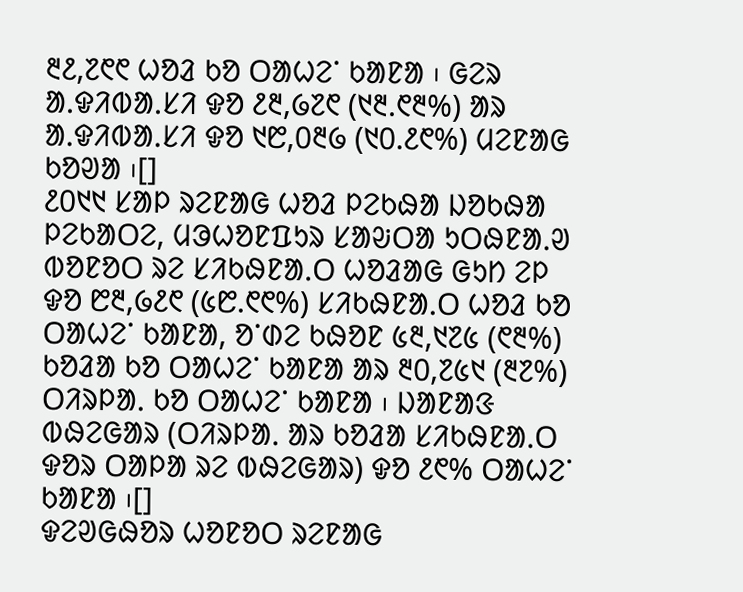᱓᱒,᱗᱖᱖ ᱦᱚᱲ ᱠᱚ ᱛᱟᱦᱮᱸ ᱠᱟᱱᱟ ᱾ ᱜᱮᱨ ᱟᱹᱫᱤᱵᱟᱹᱥᱤ ᱫᱚ ᱒᱓,᱙᱗᱖ (᱑᱓.᱖᱓%) ᱟᱨ ᱟᱹᱫᱤᱵᱟᱹᱥᱤ ᱫᱚ ᱑᱘,᱐᱓᱙ (᱑᱐.᱒᱖%) ᱢᱮᱱᱟᱜ ᱠᱚᱣᱟ ᱾[]
᱒᱐᱑᱑ ᱥᱟᱞ ᱨᱮᱱᱟᱜ ᱦᱚᱲ ᱞᱮᱠᱷᱟ ᱡᱚᱠᱷᱟ ᱞᱮᱠᱟᱛᱮ, ᱢᱳᱦᱚᱱᱯᱩᱨ ᱥᱟᱶᱛᱟ ᱩᱛᱷᱱᱟᱹᱣ ᱵᱚᱱᱚᱛ ᱨᱮ ᱥᱤᱠᱷᱱᱟᱹᱛ ᱦᱚᱲᱟᱜ ᱜᱩᱴ ᱮᱞ ᱫᱚ ᱘᱓,᱙᱒᱖ (᱕᱘.᱖᱖%) ᱥᱤᱠᱷᱱᱟᱹᱛ ᱦᱚᱲ ᱠᱚ ᱛᱟᱦᱮᱸ ᱠᱟᱱᱟ, ᱚᱸᱰᱮ ᱠᱷᱚᱱ ᱕᱓,᱑᱗᱕ (᱖᱓%) ᱠᱚᱲᱟ ᱠᱚ ᱛᱟᱦᱮᱸ ᱠᱟᱱᱟ ᱟᱨ ᱓᱐,᱗᱕᱑ (᱓᱗%) ᱛᱤᱨᱞᱟᱹ ᱠᱚ ᱛᱟᱦᱮᱸ ᱠᱟᱱᱟ ᱾ ᱡᱟᱱᱟᱝ ᱵᱷᱮᱜᱟᱨ (ᱛᱤᱨᱞᱟᱹ ᱟᱨ ᱠᱚᱲᱟ ᱥᱤᱠᱷᱱᱟᱹᱛ ᱫᱚᱨ ᱛᱟᱞᱟ ᱨᱮ ᱵᱷᱮᱜᱟᱨ) ᱫᱚ ᱒᱖% ᱛᱟᱦᱮᱸ ᱠᱟᱱᱟ ᱾[]
ᱫᱮᱣᱜᱷᱚᱨ ᱦᱚᱱᱚᱛ ᱨᱮᱱᱟᱜ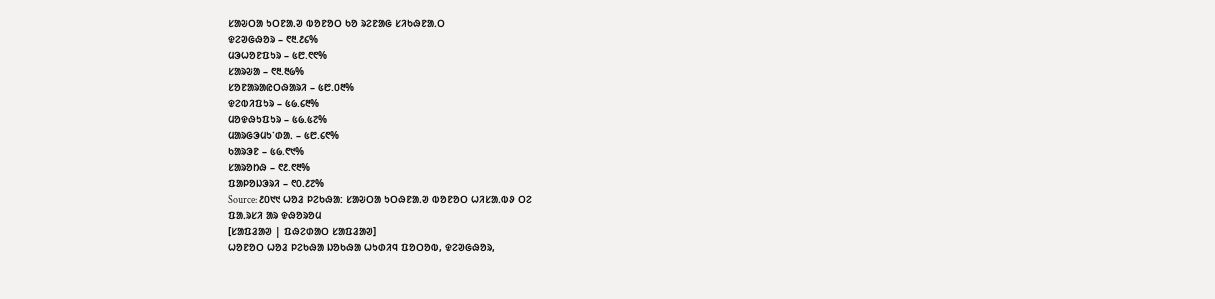ᱥᱟᱶᱛᱟ ᱩᱛᱱᱟᱹᱣ ᱵᱚᱱᱚᱛ ᱠᱚ ᱨᱮᱱᱟᱜ ᱥᱤᱠᱷᱱᱟᱹᱛ
ᱫᱮᱣᱜᱷᱚᱨ – ᱖᱓.᱒᱔%
ᱢᱳᱦᱚᱱᱯᱩᱨ – ᱕᱘.᱖᱖%
ᱥᱟᱨᱶᱟ – ᱖᱓.᱓᱙%
ᱥᱚᱱᱟᱨᱟᱭᱛᱷᱟᱨᱤ – ᱕᱘.᱐᱓%
ᱫᱮᱵᱤᱯᱩᱨ – ᱕᱙.᱔᱓%
ᱢᱚᱫᱷᱩᱯᱩᱨ – ᱕᱙.᱕᱗%
ᱢᱟᱨᱜᱳᱢᱩᱸᱰᱟᱹ – ᱕᱘.᱔᱖%
ᱠᱟᱨᱳᱱ – ᱕᱙.᱖᱑%
ᱥᱟᱨᱚᱴᱷ – ᱖᱒.᱖᱓%
ᱯᱟᱞᱚᱡᱳᱨᱤ – ᱖᱐.᱒᱗%
Source: ᱒᱐᱑᱑ ᱦᱚᱲ ᱞᱮᱠᱷᱟ: ᱥᱟᱶᱛᱟ ᱩᱛᱷᱱᱟᱹᱣ ᱵᱚᱱᱚᱛ ᱦᱤᱥᱟᱹᱵᱽ ᱛᱮ
ᱯᱟᱹᱨᱥᱤ ᱟᱨ ᱫᱷᱚᱨᱚᱢ
[ᱥᱟᱯᱲᱟᱣ | ᱯᱷᱮᱰᱟᱛ ᱥᱟᱯᱲᱟᱣ]
ᱦᱚᱱᱚᱛ ᱦᱚᱲ ᱞᱮᱠᱷᱟ ᱡᱚᱠᱷᱟ ᱦᱩᱰᱤᱧ ᱯᱚᱛᱚᱵ, ᱫᱮᱣᱜᱷᱚᱨ,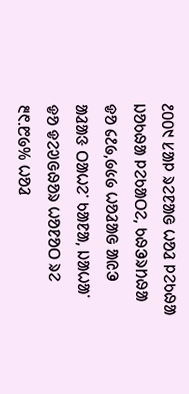᱒᱐᱐᱑ ᱥᱟᱞ ᱨᱮᱱᱟᱜ ᱦᱚᱲ ᱞᱮᱠᱷᱟ ᱡᱚᱠᱷᱟ ᱞᱮᱠᱟᱛᱮ, ᱠᱷᱳᱨᱴᱷᱟ ᱫᱚ ᱔᱒᱙,᱙᱕᱙ ᱦᱚᱲᱟᱜ ᱟᱭᱳ ᱟᱲᱟᱝ ᱛᱟᱦᱮᱸ ᱠᱟᱱᱟ, ᱡᱟᱦᱟᱸ ᱫᱚ ᱫᱮᱣᱜᱷᱚᱨ ᱦᱚᱱᱚᱛ ᱨᱮ ᱓᱖.᱘᱙% ᱦᱚᱲ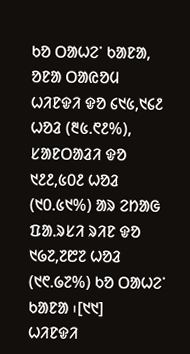ᱠᱚ ᱛᱟᱦᱮᱸ ᱠᱟᱱᱟ, ᱚᱱᱟ ᱛᱟᱭᱚᱢ ᱦᱤᱱᱫᱤ ᱫᱚ ᱔᱑᱕,᱑᱔᱒ ᱦᱚᱲ (᱓᱕.᱖᱒%), ᱥᱟᱱᱛᱟᱲᱤ ᱫᱚ ᱑᱒᱒,᱕᱐᱒ ᱦᱚᱲ (᱑᱐.᱕᱑%) ᱟᱨ ᱮᱴᱟᱜ ᱯᱟᱹᱨᱥᱤ ᱨᱤᱱ ᱫᱚ ᱑᱙᱗,᱗᱘᱗ ᱦᱚᱲ (᱑᱖.᱙᱗%) ᱠᱚ ᱛᱟᱦᱮᱸ ᱠᱟᱱᱟ ᱾[᱑᱑]
ᱦᱤᱱᱫᱤ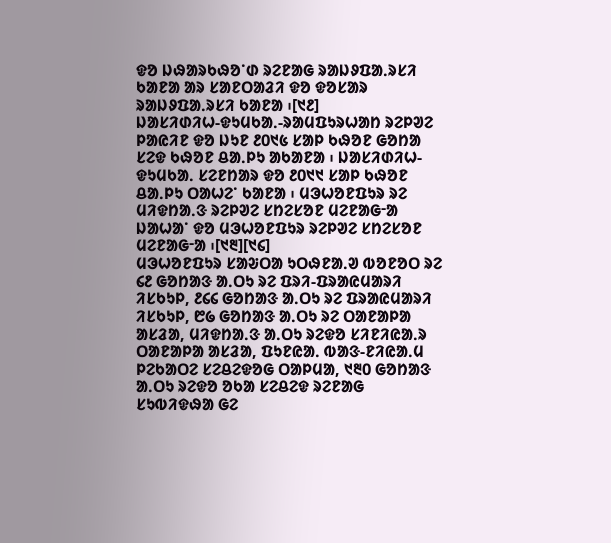ᱫᱚ ᱡᱷᱟᱨᱠᱷᱚᱸᱰ ᱨᱮᱱᱟᱜ ᱨᱟᱡᱽᱯᱟᱹᱨᱥᱤ ᱠᱟᱱᱟ ᱟᱨ ᱥᱟᱱᱛᱟᱲᱤ ᱫᱚ ᱫᱚᱥᱟᱨ ᱨᱟᱡᱽᱯᱟᱹᱨᱥᱤ ᱠᱟᱱᱟ ᱾[᱑᱒]
ᱡᱟᱥᱤᱰᱤᱦ-ᱫᱩᱢᱠᱟᱹ-ᱨᱟᱢᱯᱩᱨᱦᱟᱴ ᱨᱮᱞᱣᱮ ᱞᱟᱭᱤᱱ ᱫᱚ ᱡᱩᱱ ᱒᱐᱑᱕ ᱥᱟᱞ ᱠᱷᱚᱱ ᱜᱚᱴᱟ ᱥᱮᱫ ᱠᱷᱚᱱ ᱪᱟᱹᱞᱩ ᱟᱠᱟᱱᱟ ᱾ ᱡᱟᱥᱤᱰᱤᱦ-ᱫᱩᱢᱠᱟᱹ ᱥᱮᱱᱴᱟᱨ ᱫᱚ ᱒᱐᱑᱑ ᱥᱟᱞ ᱠᱷᱚᱱ ᱪᱟᱹᱞᱩ ᱛᱟᱦᱮᱸ ᱠᱟᱱᱟ ᱾ ᱢᱳᱦᱚᱱᱯᱩᱨ ᱨᱮ ᱢᱤᱫᱴᱟᱹᱝ ᱨᱮᱞᱣᱮ ᱥᱴᱮᱥᱚᱱ ᱢᱮᱱᱟᱜᱼᱟ ᱡᱟᱦᱟᱸ ᱫᱚ ᱢᱳᱦᱚᱱᱯᱩᱨ ᱨᱮᱞᱣᱮ ᱥᱴᱮᱥᱚᱱ ᱢᱮᱱᱟᱜᱼᱟ ᱾[᱑᱓][᱑᱔]
ᱢᱳᱦᱚᱱᱯᱩᱨ ᱥᱟᱶᱛᱟ ᱩᱛᱷᱱᱟᱹᱣ ᱵᱚᱱᱚᱛ ᱨᱮ ᱔᱒ ᱜᱚᱴᱟᱝ ᱟᱹᱛᱩ ᱨᱮ ᱯᱨᱤ-ᱯᱨᱟᱭᱢᱟᱨᱤ ᱤᱥᱠᱩᱞ, ᱒᱔᱔ ᱜᱚᱴᱟᱝ ᱟᱹᱛᱩ ᱨᱮ ᱯᱨᱟᱭᱢᱟᱨᱤ ᱤᱥᱠᱩᱞ, ᱘᱙ ᱜᱚᱴᱟᱝ ᱟᱹᱛᱩ ᱨᱮ ᱛᱟᱱᱟᱞᱟ ᱟᱥᱲᱟ, ᱢᱤᱫᱴᱟᱹᱝ ᱟᱹᱛᱩ ᱨᱮᱫᱚ ᱥᱤᱱᱤᱭᱟᱹᱨ ᱛᱟᱱᱟᱞᱟ ᱟᱥᱲᱟ, ᱯᱩᱱᱭᱟᱹ ᱵᱟᱝ-ᱱᱤᱭᱟᱹᱢ ᱞᱮᱠᱟᱛᱮ ᱥᱮᱪᱮᱫᱚᱜ ᱛᱟᱞᱢᱟ, ᱑᱓᱐ ᱜᱚᱴᱟᱝ ᱟᱹᱛᱩ ᱨᱮᱫᱚ ᱚᱠᱟ ᱥᱮᱪᱮᱫ ᱨᱮᱱᱟᱜ ᱥᱩᱵᱤᱫᱷᱟ ᱜᱮ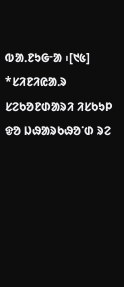ᱵᱟᱹᱱᱩᱜᱼᱟ ᱾[᱑᱕]
*ᱥᱤᱱᱤᱭᱟᱹᱨ ᱥᱮᱠᱚᱱᱰᱟᱨᱤ ᱤᱥᱠᱩᱞ ᱫᱚ ᱡᱷᱟᱨᱠᱷᱚᱸᱰ ᱨᱮ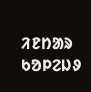ᱤᱱᱴᱟᱨ ᱠᱚᱞᱮᱡᱽ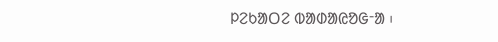ᱞᱮᱠᱟᱛᱮ ᱵᱟᱰᱟᱭᱚᱜᱼᱟ ᱾